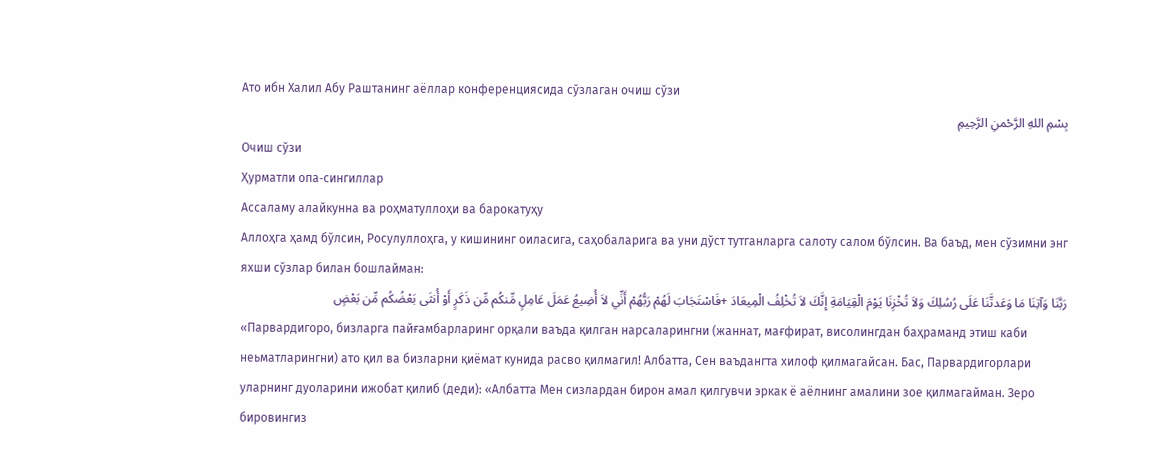Ато ибн Халил Абу Раштанинг аёллар конференциясида сўзлаган очиш сўзи
بِسْمِ اللهِ الرَّحْمنِ الرَّحِيمِ
Очиш сўзи
Ҳурматли опа‑сингиллар
Ассаламу алайкунна ва роҳматуллоҳи ва барокатуҳу
Аллоҳга ҳамд бўлсин, Росулуллоҳга, у кишининг оиласига, саҳобаларига ва уни дўст тутганларга салоту салом бўлсин. Ва баъд, мен сўзимни энг яхши сўзлар билан бошлайман:
رَبَّنَا وَآتِنَا مَا وَعَدتَّنَا عَلَى رُسُلِكَ وَلاَ تُخْزِنَا يَوْمَ الْقِيَامَةِ إِنَّكَ لاَ تُخْلِفُ الْمِيعَادَ +فَاسْتَجَابَ لَهُمْ رَبُّهُمْ أَنِّي لاَ أُضِيعُ عَمَلَ عَامِلٍ مِّنكُم مِّن ذَكَرٍ أَوْ أُنثَى بَعْضُكُم مِّن بَعْضٍ
«Парвардигоро, бизларга пайғамбарларинг орқали ваъда қилган нарсаларингни (жаннат, мағфират, висолингдан баҳраманд этиш каби неьматларингни) ато қил ва бизларни қиёмат кунида расво қилмагил! Албатта, Сен ваъдангта хилоф қилмагайсан. Бас, Парвардигорлари уларнинг дуоларини ижобат қилиб (деди): «Албатта Мен сизлардан бирон амал қилгувчи эркак ё аёлнинг амалини зое қилмагайман. Зеро бировингиз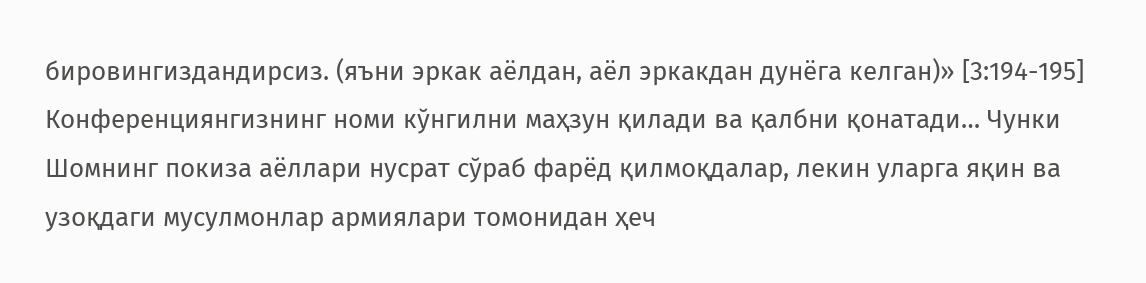бировингиздандирсиз. (яъни эркак аёлдан, аёл эркакдан дунёга келган)» [3:194-195]
Конференциянгизнинг номи кўнгилни маҳзун қилади ва қалбни қонатади… Чунки Шомнинг покиза аёллари нусрат сўраб фарёд қилмоқдалар, лекин уларга яқин ва узоқдаги мусулмонлар армиялари томонидан ҳеч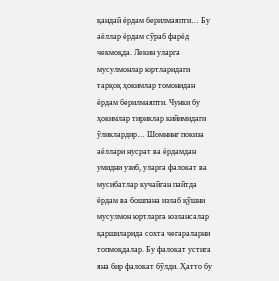қандай ёрдам берилмаяпти… Бу аёллар ёрдам сўраб фарёд чекмоқда. Лекин уларга мусулмонлар юртларидаги тарқоқ ҳокимлар томонидан ёрдам берилмаяпти. Чунки бу ҳокимлар тириклар кийимидаги ўликлардир… Шомнинг покиза аёллари нусрат ва ёрдамдан умидни узиб, уларга фалокат ва мусибатлар кучайган пайтда ёрдам ва бошпана излаб қўшни мусулмон юртларга юзлансалар қаршиларида сохта чегараларни топмоқдалар. Бу фалокат устига яна бир фалокат бўлди. Ҳатто бу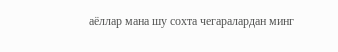аёллар мана шу сохта чегаралардан минг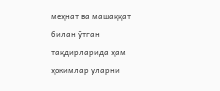меҳнат ва машаққат билан ўтган тақдирларида ҳам ҳокимлар уларни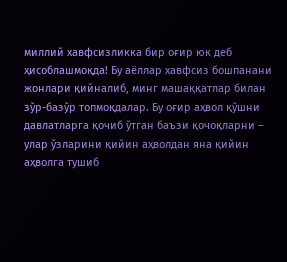миллий хавфсизликка бир оғир юк деб ҳисоблашмоқда! Бу аёллар хавфсиз бошпанани жонлари қийналиб, минг машаққатлар билан зўр-базўр топмоқдалар. Бу оғир аҳвол қўшни давлатларга қочиб ўтган баъзи қочоқларни – улар ўзларини қийин аҳволдан яна қийин аҳволга тушиб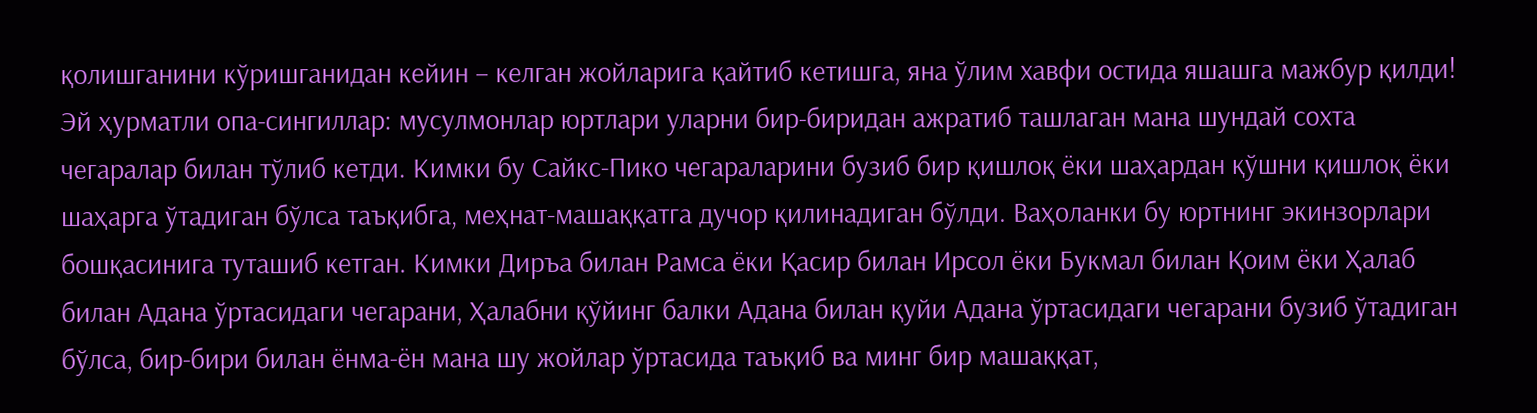қолишганини кўришганидан кейин – келган жойларига қайтиб кетишга, яна ўлим хавфи остида яшашга мажбур қилди!
Эй ҳурматли опа‑сингиллар: мусулмонлар юртлари уларни бир‑биридан ажратиб ташлаган мана шундай сохта чегаралар билан тўлиб кетди. Кимки бу Сайкс-Пико чегараларини бузиб бир қишлоқ ёки шаҳардан қўшни қишлоқ ёки шаҳарга ўтадиган бўлса таъқибга, меҳнат-машаққатга дучор қилинадиган бўлди. Ваҳоланки бу юртнинг экинзорлари бошқасинига туташиб кетган. Кимки Диръа билан Рамса ёки Қасир билан Ирсол ёки Букмал билан Қоим ёки Ҳалаб билан Адана ўртасидаги чегарани, Ҳалабни қўйинг балки Адана билан қуйи Адана ўртасидаги чегарани бузиб ўтадиган бўлса, бир-бири билан ёнма-ён мана шу жойлар ўртасида таъқиб ва минг бир машаққат,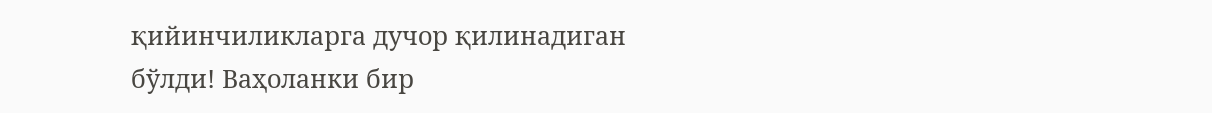қийинчиликларга дучор қилинадиган бўлди! Ваҳоланки бир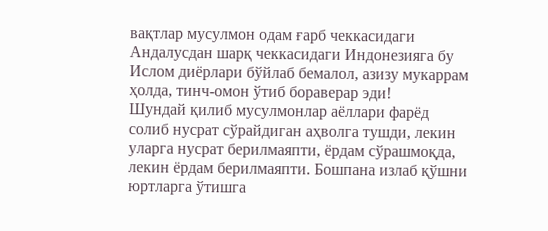вақтлар мусулмон одам ғарб чеккасидаги Андалусдан шарқ чеккасидаги Индонезияга бу Ислом диёрлари бўйлаб бемалол, азизу мукаррам ҳолда, тинч-омон ўтиб бораверар эди!
Шундай қилиб мусулмонлар аёллари фарёд солиб нусрат сўрайдиган аҳволга тушди, лекин уларга нусрат берилмаяпти, ёрдам сўрашмоқда, лекин ёрдам берилмаяпти. Бошпана излаб қўшни юртларга ўтишга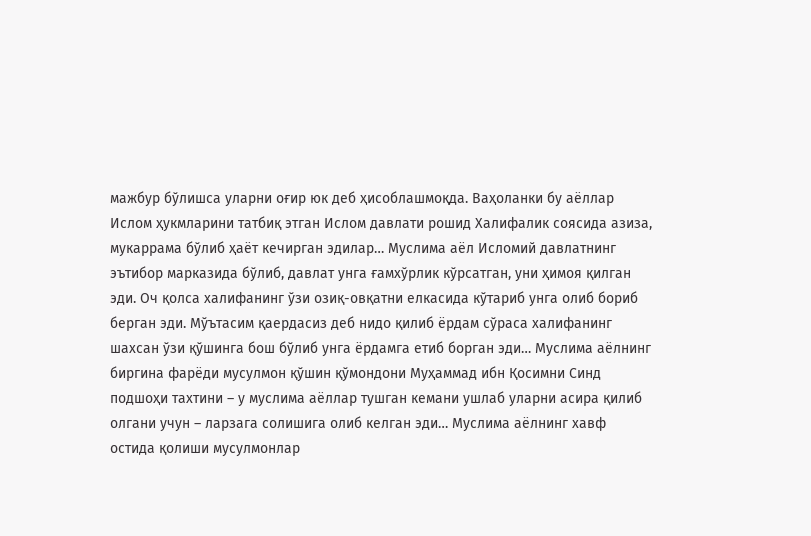мажбур бўлишса уларни оғир юк деб ҳисоблашмоқда. Ваҳоланки бу аёллар Ислом ҳукмларини татбиқ этган Ислом давлати рошид Халифалик соясида азиза, мукаррама бўлиб ҳаёт кечирган эдилар… Муслима аёл Исломий давлатнинг эътибор марказида бўлиб, давлат унга ғамхўрлик кўрсатган, уни ҳимоя қилган эди. Оч қолса халифанинг ўзи озиқ-овқатни елкасида кўтариб унга олиб бориб берган эди. Мўътасим қаердасиз деб нидо қилиб ёрдам сўраса халифанинг шахсан ўзи қўшинга бош бўлиб унга ёрдамга етиб борган эди… Муслима аёлнинг биргина фарёди мусулмон қўшин қўмондони Муҳаммад ибн Қосимни Синд подшоҳи тахтини – у муслима аёллар тушган кемани ушлаб уларни асира қилиб олгани учун – ларзага солишига олиб келган эди… Муслима аёлнинг хавф остида қолиши мусулмонлар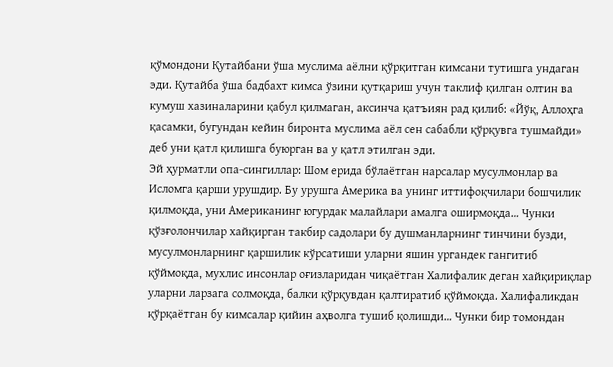қўмондони Қутайбани ўша муслима аёлни қўрқитган кимсани тутишга ундаган эди. Қутайба ўша бадбахт кимса ўзини қутқариш учун таклиф қилган олтин ва кумуш хазиналарини қабул қилмаган, аксинча қатъиян рад қилиб: «Йўқ, Аллоҳга қасамки, бугундан кейин биронта муслима аёл сен сабабли қўрқувга тушмайди» деб уни қатл қилишга буюрган ва у қатл этилган эди.
Эй ҳурматли опа‑сингиллар: Шом ерида бўлаётган нарсалар мусулмонлар ва Исломга қарши урушдир. Бу урушга Америка ва унинг иттифоқчилари бошчилик қилмоқда, уни Американинг югурдак малайлари амалга оширмоқда… Чунки қўзғолончилар хайқирган такбир садолари бу душманларнинг тинчини бузди, мусулмонларнинг қаршилик кўрсатиши уларни яшин ургандек гангитиб қўймоқда, мухлис инсонлар оғизларидан чиқаётган Халифалик деган хайқириқлар уларни ларзага солмоқда, балки қўрқувдан қалтиратиб қўймоқда. Халифаликдан қўрқаётган бу кимсалар қийин аҳволга тушиб қолишди… Чунки бир томондан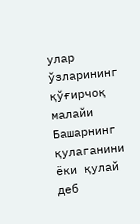улар ўзларининг қўғирчоқ малайи Башарнинг қулаганини ёки қулай деб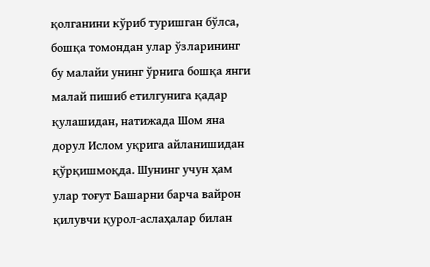қолганини кўриб туришган бўлса, бошқа томондан улар ўзларининг бу малайи унинг ўрнига бошқа янги малай пишиб етилгунига қадар қулашидан, натижада Шом яна дорул Ислом уқрига айланишидан қўрқишмоқда. Шунинг учун ҳам улар тоғут Башарни барча вайрон қилувчи қурол-аслаҳалар билан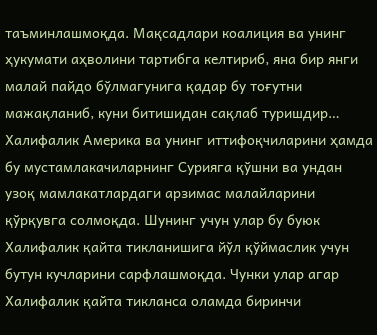таъминлашмоқда. Мақсадлари коалиция ва унинг ҳукумати аҳволини тартибга келтириб, яна бир янги малай пайдо бўлмагунига қадар бу тоғутни мажақланиб, куни битишидан сақлаб туришдир…
Халифалик Америка ва унинг иттифоқчиларини ҳамда бу мустамлакачиларнинг Сурияга қўшни ва ундан узоқ мамлакатлардаги арзимас малайларини қўрқувга солмоқда. Шунинг учун улар бу буюк Халифалик қайта тикланишига йўл қўймаслик учун бутун кучларини сарфлашмоқда. Чунки улар агар Халифалик қайта тикланса оламда биринчи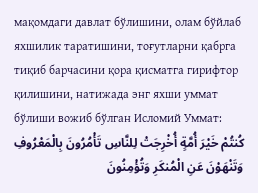мақомдаги давлат бўлишини, олам бўйлаб яхшилик таратишини, тоғутларни қабрга тиқиб барчасини қора қисматга гирифтор қилишини, натижада энг яхши уммат бўлиши вожиб бўлган Исломий Уммат:
كُنتُمْ خَيْرَ أُمَّةٍ أُخْرِجَتْ لِلنَّاسِ تَأْمُرُونَ بِالْمَعْرُوفِ وَتَنْهَوْنَ عَنِ الْمُنكَرِ وَتُؤْمِنُونَ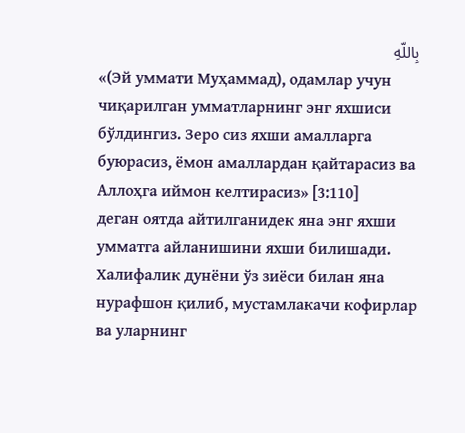بِاللّهِ
«(Эй уммати Муҳаммад), одамлар учун чиқарилган умматларнинг энг яхшиси бўлдингиз. Зеро сиз яхши амалларга буюрасиз, ёмон амаллардан қайтарасиз ва Аллоҳга иймон келтирасиз» [3:110]
деган оятда айтилганидек яна энг яхши умматга айланишини яхши билишади. Халифалик дунёни ўз зиёси билан яна нурафшон қилиб, мустамлакачи кофирлар ва уларнинг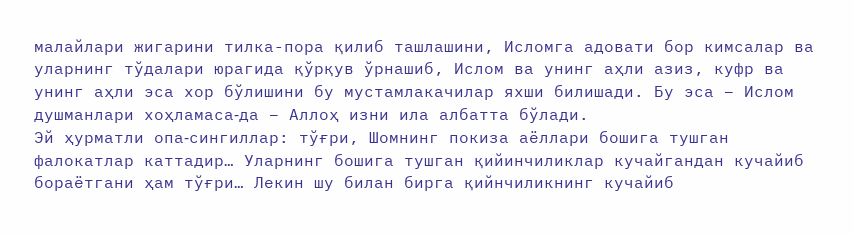малайлари жигарини тилка-пора қилиб ташлашини, Исломга адовати бор кимсалар ва уларнинг тўдалари юрагида қўрқув ўрнашиб, Ислом ва унинг аҳли азиз, куфр ва унинг аҳли эса хор бўлишини бу мустамлакачилар яхши билишади. Бу эса – Ислом душманлари хоҳламаса‑да – Аллоҳ изни ила албатта бўлади.
Эй ҳурматли опа‑сингиллар: тўғри, Шомнинг покиза аёллари бошига тушган фалокатлар каттадир… Уларнинг бошига тушган қийинчиликлар кучайгандан кучайиб бораётгани ҳам тўғри… Лекин шу билан бирга қийнчиликнинг кучайиб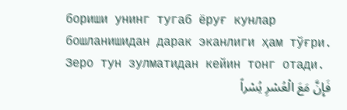бориши унинг тугаб ёруғ кунлар бошланишидан дарак эканлиги ҳам тўғри. Зеро тун зулматидан кейин тонг отади.
فَإِنَّ مَعَ الْعُسْرِ يُسْراً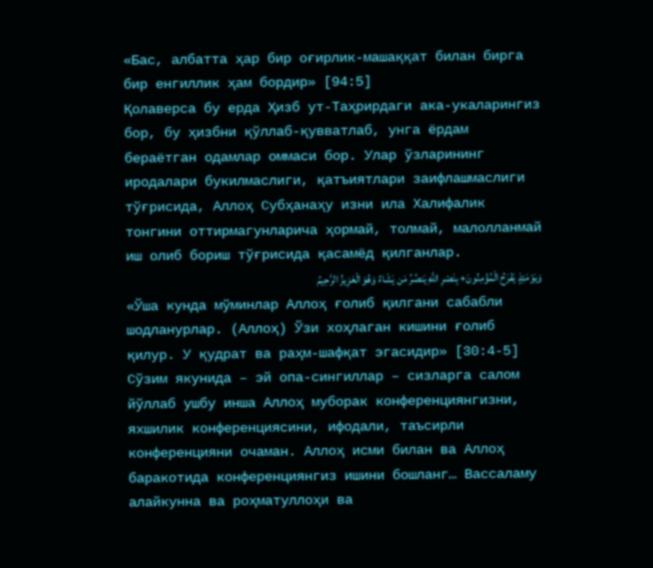«Бас, албатта ҳар бир оғирлик-машаққат билан бирга бир енгиллик ҳам бордир» [94:5]
Қолаверса бу ерда Ҳизб ут-Таҳрирдаги ака-укаларингиз бор, бу ҳизбни қўллаб-қувватлаб, унга ёрдам бераётган одамлар оммаси бор. Улар ўзларининг иродалари букилмаслиги, қатъиятлари заифлашмаслиги тўғрисида, Аллоҳ Субҳанаҳу изни ила Халифалик тонгини оттирмагунларича ҳормай, толмай, малолланмай иш олиб бориш тўғрисида қасамёд қилганлар.
وَيَوْمَئِذٍ يَفْرَحُ الْمُؤْمِنُونَ+ بِنَصْرِ اللَّهِ يَنصُرُ مَن يَشَاءُ وَهُوَ الْعَزِيزُ الرَّحِيمُ
«Ўша кунда мўминлар Аллоҳ ғолиб қилгани сабабли шодланурлар. (Аллоҳ) Ўзи хоҳлаган кишини ғолиб қилур. У қудрат ва раҳм-шафқат эгасидир» [30:4-5]
Сўзим якунида – эй опа-сингиллар – сизларга салом йўллаб ушбу инша Аллоҳ муборак конференциянгизни, яхшилик конференциясини, ифодали, таъсирли конференцияни очаман. Аллоҳ исми билан ва Аллоҳ баракотида конференциянгиз ишини бошланг… Вассаламу алайкунна ва роҳматуллоҳи ва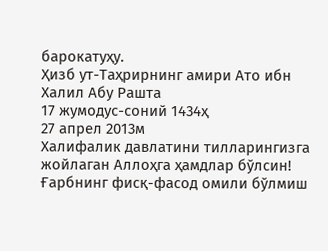барокатуҳу.
Ҳизб ут-Таҳрирнинг амири Ато ибн Халил Абу Рашта
17 жумодус-соний 1434ҳ
27 апрел 2013м
Халифалик давлатини тилларингизга жойлаган Аллоҳга ҳамдлар бўлсин!
Ғарбнинг фисқ-фасод омили бўлмиш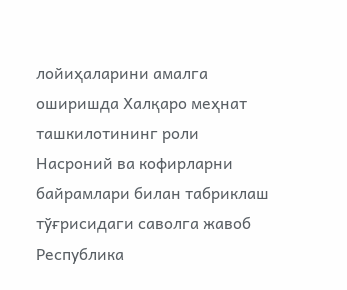лойиҳаларини амалга оширишда Халқаро меҳнат ташкилотининг роли
Насроний ва кофирларни байрамлари билан табриклаш тўғрисидаги саволга жавоб
Республика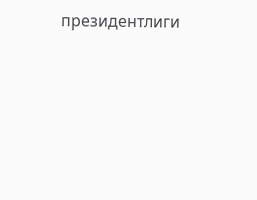президентлиги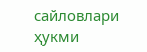сайловлари ҳукми